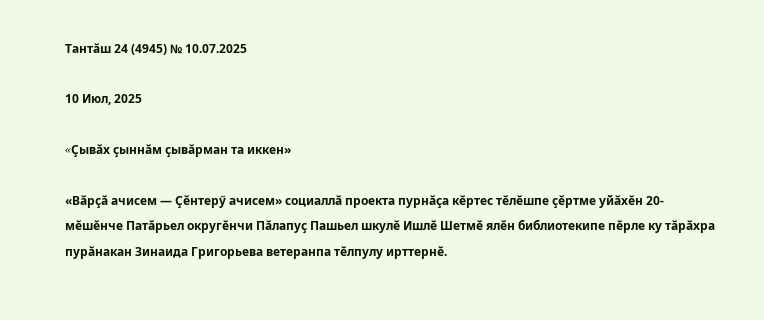Тантăш 24 (4945) № 10.07.2025

10 Июл, 2025

«Çывăх çыннăм çывăрман та иккен»

«Вăрçă ачисем — Çĕнтерӳ ачисем» социаллă проекта пурнăçа кĕртес тĕлĕшпе çĕртме уйăхĕн 20-мĕшĕнче Патăрьел округĕнчи Пăлапуç Пашьел шкулĕ Ишлĕ Шетмĕ ялĕн библиотекипе пĕрле ку тăрăхра пурăнакан Зинаида Григорьева ветеранпа тĕлпулу ирттернĕ.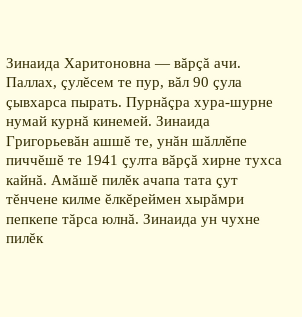Зинаида Харитоновна — вăрçă ачи. Паллах, çулĕсем те пур, вăл 90 çула çывхарса пырать. Пурнăçра хура-шурне нумай курнă кинемей. Зинаида Григорьевăн ашшĕ те, унăн шăллĕпе пиччĕшĕ те 1941 çулта вăрçă хирне тухса кайнă. Амăшĕ пилĕк ачапа тата çут тĕнчене килме ĕлкĕреймен хырăмри пепкепе тăрса юлнă. Зинаида ун чухне пилĕк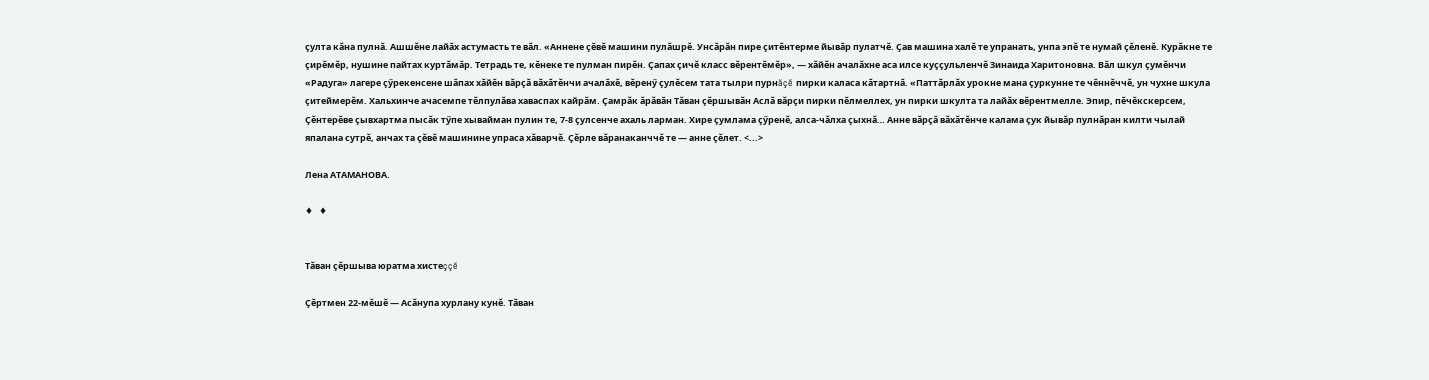çулта кăна пулнă. Ашшĕне лайăх астумасть те вăл. «Аннене çĕвĕ машини пулăшрĕ. Унсăрăн пире çитĕнтерме йывăр пулатчĕ. Çав машина халĕ те упранать, унпа эпĕ те нумай çĕленĕ. Курăкне те çирĕмĕр, нушине пайтах куртăмăр. Тетрадь те, кĕнеке те пулман пирĕн. Çапах çичĕ класс вĕрентĕмĕр», — хăйĕн ачалăхне аса илсе куççульленчĕ Зинаида Харитоновна. Вăл шкул çумĕнчи «Радуга» лагере çӳрекенсене шăпах хăйĕн вăрçă вăхăтĕнчи ачалăхĕ, вĕренӳ çулĕсем тата тылри пурнăçĕ пирки каласа кăтартнă. «Паттăрлăх урокне мана çуркунне те чĕннĕччĕ, ун чухне шкула çитеймерĕм. Хальхинче ачасемпе тĕлпулăва хаваспах кайрăм. Çамрăк ăрăвăн Тăван çĕршывăн Аслă вăрçи пирки пĕлмеллех, ун пирки шкулта та лайăх вĕрентмелле. Эпир, пĕчĕкскерсем, Çĕнтерĕве çывхартма пысăк тӳпе хывайман пулин те, 7-8 çулсенче ахаль ларман. Хире çумлама çӳренĕ, алса-чăлха çыхнă… Анне вăрçă вăхăтĕнче калама çук йывăр пулнăран килти чылай япалана сутрĕ, анчах та çĕвĕ машинине упраса хăварчĕ. Çĕрле вăранаканччĕ те — анне çĕлет. <...>

Лена АТАМАНОВА.

♦   ♦


Тăван çĕршыва юратма хистеççĕ

Çĕртмен 22-мĕшĕ — Асăнупа хурлану кунĕ. Тăван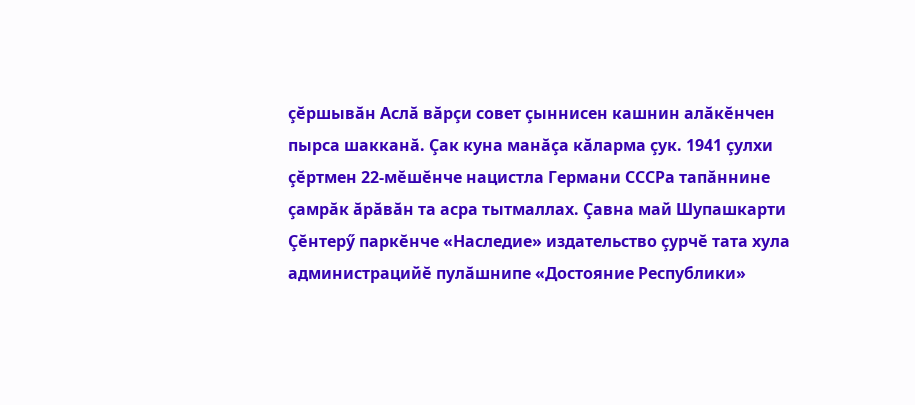çĕршывăн Аслă вăрçи совет çыннисен кашнин алăкĕнчен пырса шакканă. Çак куна манăçа кăларма çук. 1941 çулхи çĕртмен 22-мĕшĕнче нацистла Германи СССРа тапăннине çамрăк ăрăвăн та асра тытмаллах. Çавна май Шупашкарти Çĕнтерӳ паркĕнче «Наследие» издательство çурчĕ тата хула администрацийĕ пулăшнипе «Достояние Республики»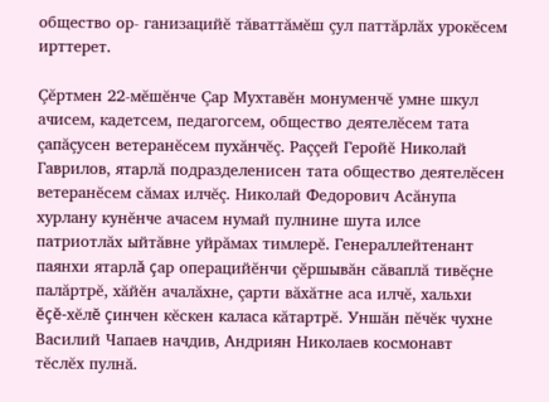общество ор- ганизацийĕ тăваттăмĕш çул паттăрлăх урокĕсем ирттерет.

Çĕртмен 22-мĕшĕнче Çар Мухтавĕн монуменчĕ умне шкул ачисем, кадетсем, педагогсем, общество деятелĕсем тата çапăçусен ветеранĕсем пухăнчĕç. Раççей Геройĕ Николай Гаврилов, ятарлă подразделенисен тата общество деятелĕсен ветеранĕсем сăмах илчĕç. Николай Федорович Асăнупа хурлану кунĕнче ачасем нумай пулнине шута илсе патриотлăх ыйтăвне уйрăмах тимлерĕ. Генераллейтенант паянхи ятарлă çар операцийĕнчи çĕршывăн сăваплă тивĕçне палăртрĕ, хăйĕн ачалăхне, çарти вăхăтне аса илчĕ, хальхи ĕçĕ-хĕлĕ çинчен кĕскен каласа кăтартрĕ. Уншăн пĕчĕк чухне Василий Чапаев начдив, Андриян Николаев космонавт тĕслĕх пулнă.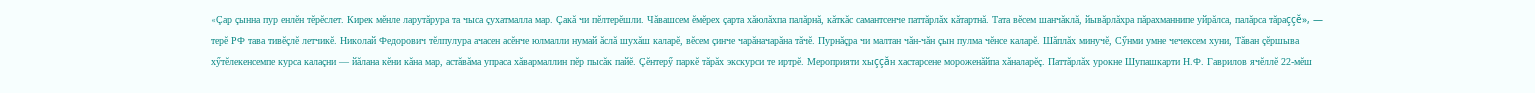«Çар çынна пур енлĕн тĕрĕслет. Кирек мĕнле ларутăрура та чыса çухатмалла мар. Çакă чи пĕлтерĕшли. Чăвашсем ĕмĕрех çарта хăюлăхпа палăрнă, кăткăс самантсенче паттăрлăх кăтартнă. Тата вĕсем шанчăклă, йывăрлăхра пăрахманнипе уйрăлса, палăрса тăраççĕ», — терĕ РФ тава тивĕçлĕ летчикĕ. Николай Федорович тĕлпулура ачасен асĕнче юлмалли нумай ăслă шухăш каларĕ, вĕсем çинче чарăначарăна тăчĕ. Пурнăçра чи малтан чăн-чăн çын пулма чĕнсе каларĕ. Шăплăх минучĕ, Сӳнми умне чечексем хуни, Тăван çĕршыва хӳтĕлекенсемпе курса калаçни — йăлана кĕни кăна мар, астăвăма упраса хăвармаллин пĕр пысăк пайĕ. Çĕнтерӳ паркĕ тăрăх экскурси те иртрĕ. Мероприяти хыççăн хастарсене мороженăйпа хăналарĕç. Паттăрлăх урокне Шупашкарти Н.Ф. Гаврилов ячĕллĕ 22-мĕш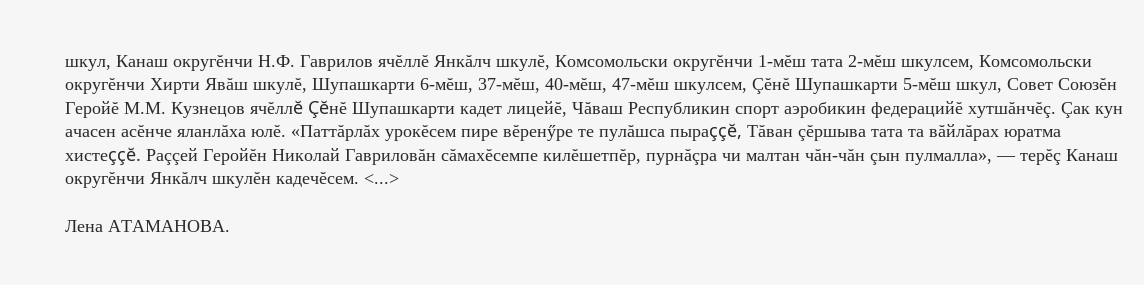шкул, Канаш округĕнчи Н.Ф. Гаврилов ячĕллĕ Янкăлч шкулĕ, Комсомольски округĕнчи 1-мĕш тата 2-мĕш шкулсем, Комсомольски округĕнчи Хирти Явăш шкулĕ, Шупашкарти 6-мĕш, 37-мĕш, 40-мĕш, 47-мĕш шкулсем, Çĕнĕ Шупашкарти 5-мĕш шкул, Совет Союзĕн Геройĕ М.М. Кузнецов ячĕллĕ Çĕнĕ Шупашкарти кадет лицейĕ, Чăваш Республикин спорт аэробикин федерацийĕ хутшăнчĕç. Çак кун ачасен асĕнче яланлăха юлĕ. «Паттăрлăх урокĕсем пире вĕренӳре те пулăшса пыраççĕ, Тăван çĕршыва тата та вăйлăрах юратма хистеççĕ. Раççей Геройĕн Николай Гавриловăн сăмахĕсемпе килĕшетпĕр, пурнăçра чи малтан чăн-чăн çын пулмалла», — терĕç Канаш округĕнчи Янкăлч шкулĕн кадечĕсем. <...>

Лена АТАМАНОВА.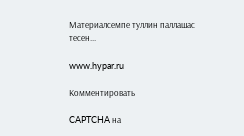Материалсемпе туллин паллашас тесен...

www.hypar.ru

Комментировать

CAPTCHA на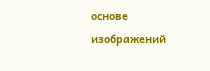основе изображений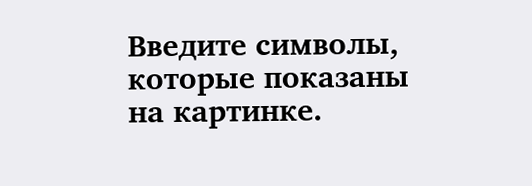Введите символы, которые показаны на картинке.